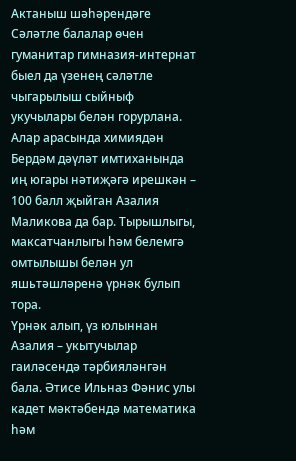Актаныш шәһәрендәге Сәләтле балалар өчен гуманитар гимназия-интернат быел да үзенең сәләтле чыгарылыш сыйныф укучылары белән горурлана.
Алар арасында химиядән Бердәм дәүләт имтиханында иң югары нәтиҗәгә ирешкән – 100 балл җыйган Азалия Маликова да бар. Тырышлыгы, максатчанлыгы һәм белемгә омтылышы белән ул яшьтәшләренә үрнәк булып тора.
Үрнәк алып, үз юлыннан
Азалия – укытучылар гаиләсендә тәрбияләнгән бала. Әтисе Ильназ Фәнис улы кадет мәктәбендә математика һәм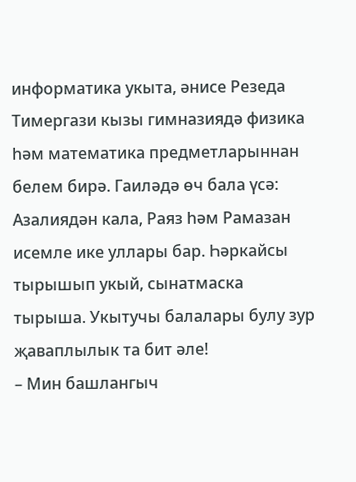информатика укыта, әнисе Резеда Тимергази кызы гимназиядә физика һәм математика предметларыннан белем бирә. Гаиләдә өч бала үсә: Азалиядән кала, Раяз һәм Рамазан исемле ике уллары бар. Һәркайсы тырышып укый, сынатмаска тырыша. Укытучы балалары булу зур җаваплылык та бит әле!
– Мин башлангыч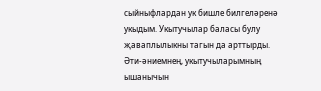сыйныфлардан ук бишле билгеләренә укыдым. Укытучылар баласы булу җаваплылыкны тагын да арттырды. Әти-әниемнең, укытучыларымның ышанычын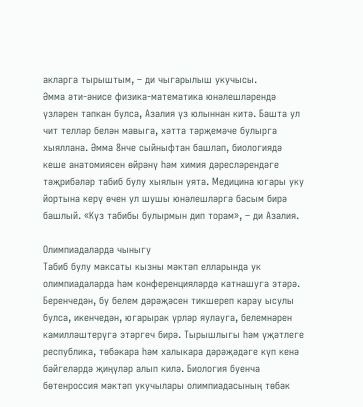акларга тырыштым, – ди чыгарылыш укучысы.
Әмма әти-әнисе физика-математика юнәлешләрендә үзләрен тапкан булса, Азалия үз юлыннан китә. Башта ул чит телләр белән мавыга, хәтта тәрҗемәче булырга хыяллана. Әмма 8нче сыйныфтан башлап, биологиядә кеше анатомиясен өйрәнү һәм химия дәресләрендәге тәҗрибәләр табиб булу хыялын уята. Медицина югары уку йортына керү өчен ул шушы юнәлешләргә басым бирә башлый. «Күз табибы булырмын дип торам», – ди Азалия.

Олимпиадаларда чыныгу
Табиб булу максаты кызны мәктәп елларында ук олимпиадаларда һәм конференцияләрдә катнашуга этәрә. Беренчедән, бу белем дәрәҗәсен тикшереп карау ысулы булса, икенчедән, югарырак үрләр яулауга, белемнәрен камилләштерүгә этәргеч бирә. Тырышлыгы һәм үҗәтлеге республика, төбәкара һәм халыкара дәрәҗәдәге күп кенә бәйгеләрдә җиңүләр алып килә. Биология буенча бөтенроссия мәктәп укучылары олимпиадасының төбәк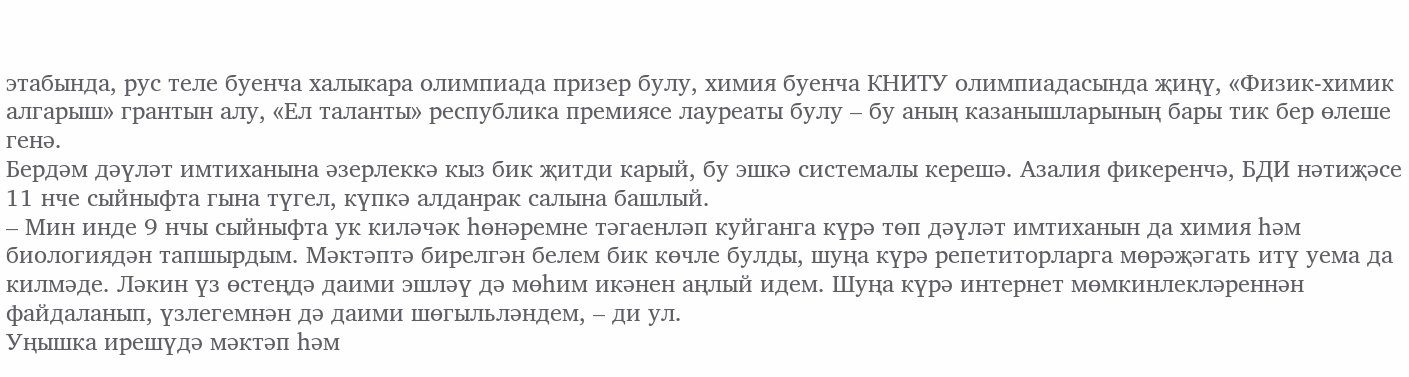этабында, рус теле буенча халыкара олимпиада призер булу, химия буенча КНИТУ олимпиадасында җиңү, «Физик-химик алгарыш» грантын алу, «Ел таланты» республика премиясе лауреаты булу – бу аның казанышларының бары тик бер өлеше генә.
Бердәм дәүләт имтиханына әзерлеккә кыз бик җитди карый, бу эшкә системалы керешә. Азалия фикеренчә, БДИ нәтиҗәсе 11 нче сыйныфта гына түгел, күпкә алданрак салына башлый.
– Мин инде 9 нчы сыйныфта ук киләчәк һөнәремне тәгаенләп куйганга күрә төп дәүләт имтиханын да химия һәм биологиядән тапшырдым. Мәктәптә бирелгән белем бик көчле булды, шуңа күрә репетиторларга мөрәҗәгать итү уема да килмәде. Ләкин үз өстеңдә даими эшләү дә мөһим икәнен аңлый идем. Шуңа күрә интернет мөмкинлекләреннән файдаланып, үзлегемнән дә даими шөгыльләндем, – ди ул.
Уңышка ирешүдә мәктәп һәм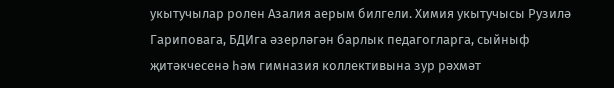укытучылар ролен Азалия аерым билгели. Химия укытучысы Рузилә Гариповага, БДИга әзерләгән барлык педагогларга, сыйныф җитәкчесенә һәм гимназия коллективына зур рәхмәт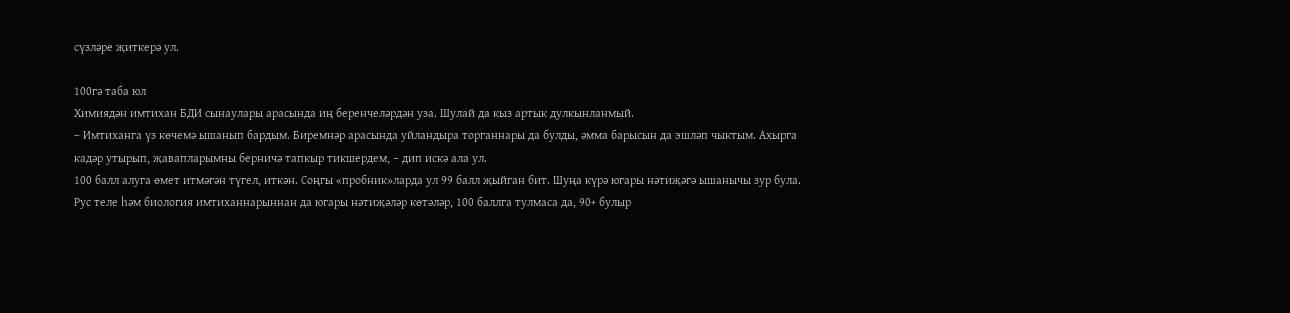сүзләре җиткерә ул.

100гә таба юл
Химиядән имтихан БДИ сынаулары арасында иң беренчеләрдән уза. Шулай да кыз артык дулкынланмый.
– Имтиханга үз көчемә ышанып бардым. Биремнәр арасында уйландыра торганнары да булды, әмма барысын да эшләп чыктым. Ахырга кадәр утырып, җавапларымны берничә тапкыр тикшердем, – дип искә ала ул.
100 балл алуга өмет итмәгән түгел, иткән. Соңгы «пробник»ларда ул 99 балл җыйган бит. Шуңа күрә югары нәтиҗәгә ышанычы зур була. Рус теле һәм биология имтиханнарыннан да югары нәтиҗәләр көтәләр, 100 баллга тулмаса да, 90+ булыр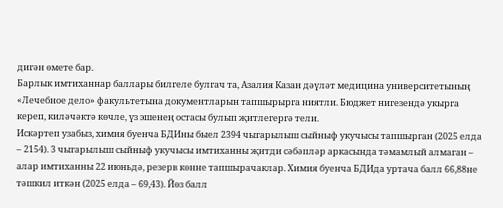дигән өмете бар.
Барлык имтиханнар баллары билгеле булгач та, Азалия Казан дәүләт медицина университетының «Лечебное дело» факультетына документларын тапшырырга ниятли. Бюджет нигезендә укырга кереп, киләчәктә көчле, үз эшенең остасы булып җитлегергә тели.
Искәртеп узабыз, химия буенча БДИны быел 2394 чыгарылыш сыйныф укучысы тапшырган (2025 елда – 2154). 3 чыгарылыш сыйныф укучысы имтиханны җитди сәбәпләр аркасында тәмамлый алмаган – алар имтиханны 22 июньдә, резерв көнне тапшырачаклар. Химия буенча БДИда уртача балл 66,88не тәшкил иткән (2025 елда – 69,43). Йөз балл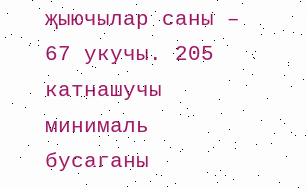җыючылар саны – 67 укучы. 205 катнашучы минималь бусаганы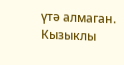үтә алмаган.
Кызыклы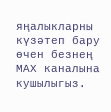яңалыкларны күзәтеп бару өчен безнең МАХ каналына кушылыгыз.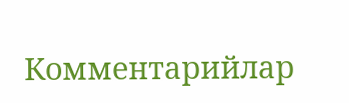Комментарийлар